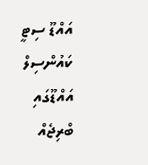އައްޑޫ ސިޓީ ކައުންސިލް
އައްޑޫގައި ބްރިޖެއް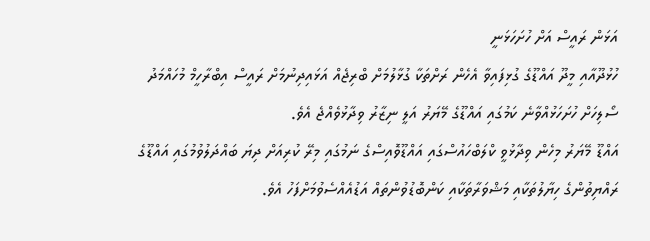އަޅަން ރައީސް އަށް ހުށަހަޅަނީ
ހުޅުދޫއާއި މީދޫ އައްޑޫގެ ގުޅިފައިވާ އެހެން ރަށްތަކާ ގުޅާލުމަށް ބްރިޖެއް އަޅައިދިނުމަށް ރައީސް އިބްރާހީމް މުހައްމަދު ސޯލިހަށް ހުށަހަޅުއްވާނެ ކަމުގައި އައްޑޫގެ މޭޔަރު އަލީ ނިޒާރު ވިދާޅުވެއްޖެ އެވެ.
އައްޑޫ މޭޔަރު މިހެން ވިދާޅުވީ ކްލަބްހައުސްގައި އައްޑޫވޮއިސްގެ ނަމުގައި މިރޭ ކުރިއަށް ދިޔަ ބައްދަލުވުމުގައި އައްޑޫގެ ރައްޔިތުންގެ ހިޔާލުތަކާއި މަޝްވަރާތަކާއި ކަންބޮޑުވުންތައް އަޑުއެއްސެވުމަށްފަހު އެވެ.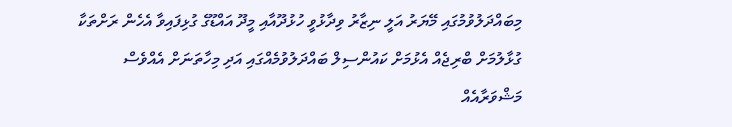މިބައްދަލުވުމުގައި މޭޔަރު އަލީ ނިޒާރު ވިދާޅުވީ ހުޅުދޫއާއި މީދޫ އައްޑޫގެ ގުޅިފައިވާ އެހެން ރަށްތަކާ ގުޅާލުމަށް ބްރިޖެއް އެޅުމަށް ކައުންސިލް ބައްދަލުވުމެއްގައި އަދި މިހާތަނަށް އެއްވެސް މަޝްވަރާއެއް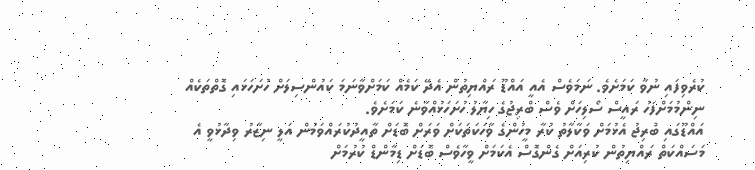ކުރެވިފައި ނުވާ ކަމަށެވެ. ނަމަވެސް އެއީ އައްޑޫ ރައްޔިތުން އެދޭ ކަމެއް ކަމަށްވާނަމަ ކައުންސިލަށް ހުށަހަޅައި ގޮތްތަކެއް ނިންމުމަށްފަހު ރައީސް ސޯލިހަށް ވެސް ބްރިޖުގެ ހިޔާލު ހުށަހަޅުއްވާނެ ކަމަށެވެ.
އައްޑޫގައި ބްރިޖު އެޅުމަށް ވަކާލާތު ކުރާ މީހުންގެ ވާހަކަތަކަށް ވަރަށް ބޮޑަށް ތާއީދުކުރައްވަމުން އަލީ ނިޒާރު ވިދާޅުވީ އެ މަސައްކަތް ރައްޔިތުން ކުރިއަށް ގެންގޮސް އެކަމަށް ވީހާވެސް ބޮޑަށް ޑިމާންޑް ކުރުމަށް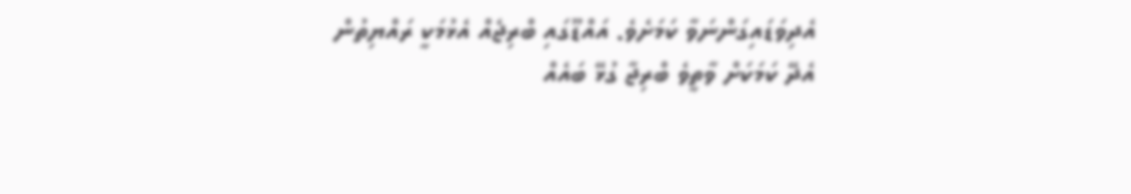އެދިވަޑައިގަންނަވާ ކަމަށެވެ. އައްޑޫގައި ބްރިޖެއް އެޅުމަކީ ރައްޔިތުން އެދޭ ކަމަކަށް ވާތީވެ ބްރިޖާ ގުޅޭ ބައެއް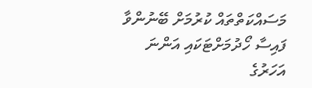މަސައްކަތްތައް ކުރުމަށް ބޭނުންވާ ފައިސާ ހޯދުމަށްޓަކައި އަންނަ އަހަރުގެ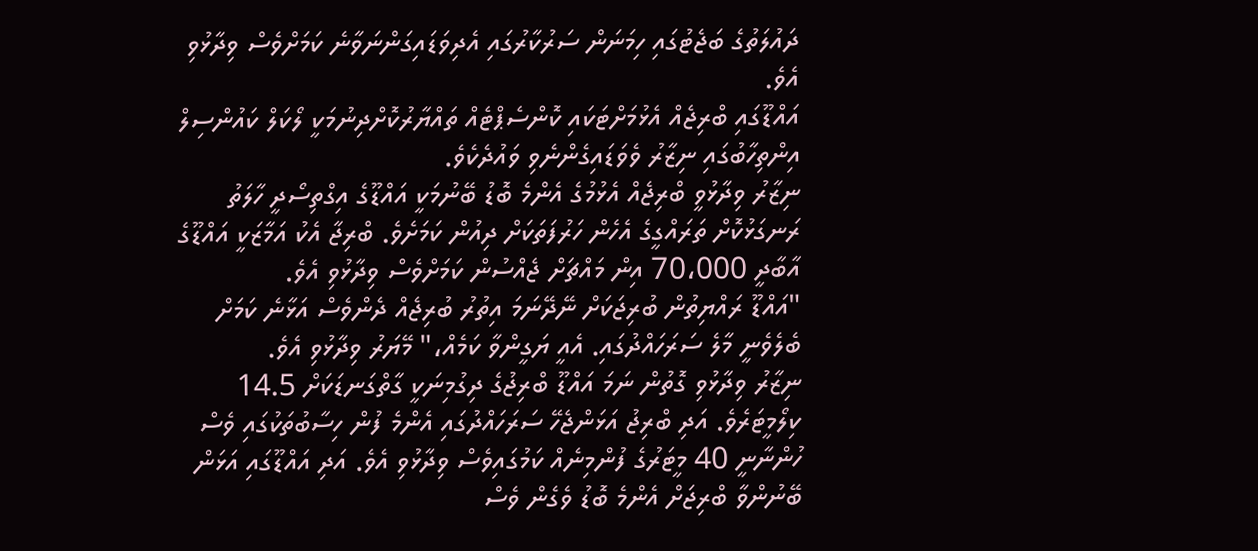ދައުލަތުގެ ބަޖެޓުގައި ހިމަނަން ސަރުކާރުގައި އެދިވަޑައިގަންނަވާނެ ކަމަށްވެސް ވިދާޅުވި އެވެ.
އައްޑޫގައި ބްރިޖެއް އެޅުމަށްޓަކައި ކޮންސެޕްޓެއް ތައްޔާރުކޮށްދިނުމަކީ ލޯކަލް ކައުންސިލް އިންތިހާބުގައި ނިޒާރު ވެވަޑައިގެންނެވި ވައުދެކެވެ.
ނިޒާރު ވިދާޅުވީ ބްރިޖެއް އެޅުމުގެ އެންމެ ބޮޑު ބޭނުމަކީ އައްޑޫގެ އިގްތިސޯދީ ހާލަތު ރަނގަޅުކޮށް ތަރައްގީގެ އެހެން ހަރުފަތަކަށް ދިއުން ކަމަށެވެ. ބްރިޖާ އެކު އަމާޒަކީ އައްޑޫގެ އާބާދީ 70،000 އިން މައްޗަށް ޖެއްސުން ކަމަށްވެސް ވިދާޅުވި އެވެ.
"އައްޑޫ ރައްޔިތުން ބުރިޖަކަށް ނޭދޭނަމަ އިތުރު ބުރިޖެއް ދެންވެސް އަޅާނެ ކަމަށް ބެލެވެނީ މާލެ ސަރަހައްދުގައި. އެއީ ޔަގީންވާ ކަމެއް،" މޭޔަރު ވިދާޅުވި އެވެ.
ނިޒާރު ވިދާޅުވި ގޮތުން ނަމަ އައްޑޫ ބްރިޖުގެ ދިގުމިނަކީ ގާތްގަނޑަކަށް 14.5 ކިލޯމީޓަރެވެ. އަދި ބްރިޖު އަޅަންޖެހޭ ސަރަހައްދުގައި އެންމެ ފުން ހިސާބުތަކުގައި ވެސް ހުންނާނީ 40 މީޓަރުގެ ފުންމިނެއް ކަމުގައިވެސް ވިދާޅުވި އެވެ. އަދި އައްޑޫގައި އަޅަން ބޭނުންވާ ބްރިޖަށް އެންމެ ބޮޑު ވެގެން ވެސް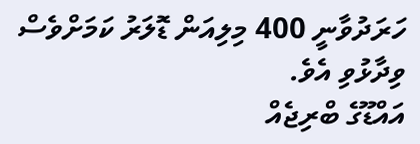ހަރަދުވާނީ 400 މިލިއަން ޑޮލަރު ކަމަށްވެސް ވިދާޅުވި އެވެ.
އައްޑޫގެ ބްރިޖެއް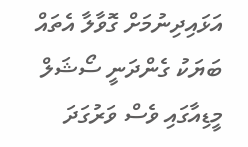އަޅައިދިނުމަށް ގޮވާލާ އެތައް ބަޔަކު ގެންދަނީ ސޯޝަލް މީޑިއާގައި ވެސް ވަރުގަދަ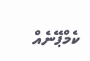ކެމްޕޭނެއް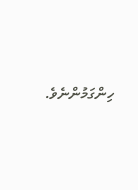ހިންގަމުންނެވެ.